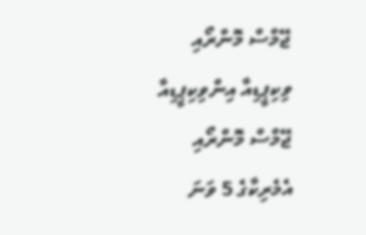ޖޭމްސް މޮންރޯއި
ވިކިޕީޑިއާ އިންވިކިޕީޑިއާ
ޖޭމްސް މޮންރޯއި
އެމެރިކާގެ 5 ވަނަ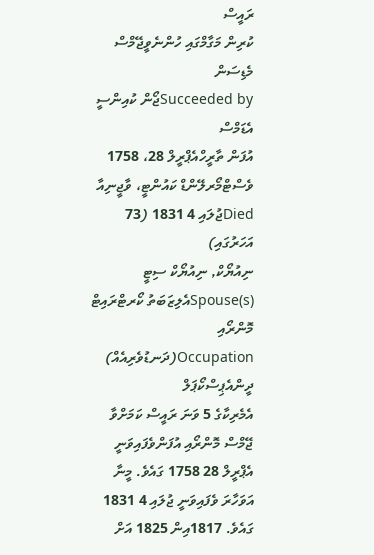ރައީސް
ކުރިން މަގާމްގައި ހުންނެވީޖޭމްސް މެޑިސަން
Succeeded byޖޯން ކުއިންސީ އެޑަމްސް
އުފަން ތާރީހްއެޕްރީލް 28، 1758
ވެސްޓްމޯރލޭންޑް ކައުންޓީ، ވާޖީނިއާ
Diedޖުލައި 4 1831 (73 އަހަރުގައި)
ނިއުޔޯކް, ނިއުޔޯކް ސިޓީ
Spouse(s)އެލިޒަބަތު ކޯރޓްރައިޓް މޮންރޯއި
Occupation(ދަނޑުވެރިއެއް)
ދީންއެޕިސްކޯޕަލް
އެމެރިކާގެ 5 ވަނަ ރައީސް ކަމަށްވާ ޖޭމްސް މޮންރޯއި އުފަންވެފައިވަނީ އެޕްރީލް 28 1758 ގައެވެ. މީނާ އަވަހާރަ ވެފައިވަނީ ޖުލައި 4 1831 ގައެވެ. 1817އިން 1825 އަށް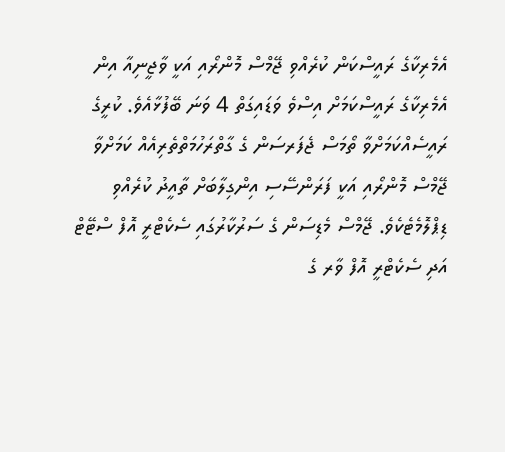އެމެރިކާގެ ރައީސްކަން ކުރެއްވި ޖޭމްސް މޮންރޯއި އަކީ ވާޖީނިއާ އިން އެމެރިކާގެ ރައީސްކަމަށް އިސްވެ ވަޑައިގަތް 4 ވަނަ ބޭފުޅާއެވެ. ކުރީގެ ރައީސެއްކަމަށްވާ ތޯމަސް ޖެފަރސަން ގެ ގާތްރަހުމަތްތެރިއެއް ކަމަށްވާ ޖޭމްސް މޮންރޯއި އަކީ ފަރަންސޭސި އިންގިލާބަށް ތާއީދު ކުރެއްވި ޑިޕްލޮމެޓެކެވެ. ޖޭމްސް މެޑިސަން ގެ ސަރުކާރުގައި ސެކެޓްރީ އޮފް ސްޓޭޓް އަދި ސެކެޓްރީ އޮފް ވާރ ގެ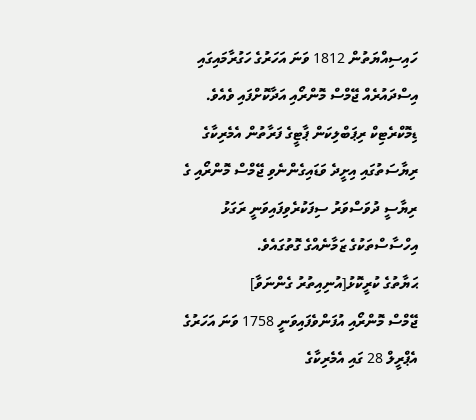ހައިސިއްޔަތުން 1812 ވަނަ އަހަރުގެ ހަގުރާމައިގައި އިސްދައުރެއް ޖޭމްސް މޮންރޯއި އަދާކޮށްފައި ވެއެވެ. ޑިމޮކްރެޓިކް ރިޕަބްލިކަން ޕާޓީގެ ފަރާތުން އެމެރިކާގެ ރިޔާސަތުގައި އިށީދެ ވަޑައިގެންނެވި ޖޭމްސް މޮންރޯއި ގެ ރިޔާސީ ދުވަސްވަރު ސިފަކުރެވިފައިވަނީ ރަގަޅު އިހްސާސްތަކުގެ ޒަމާނެއްގެ ގޮތުގައެވެ.
ޙަޔާތުގެ ކުރީކޮޅު[އުނިއިތުރު ގެންނަވާ]
ޖޭމްސް މޮންރޯއި އުފަންވެފައިވަނީ 1758 ވަނަ އަހަރުގެ އެޕްރީލް 28 ގައި އެމެރިކާގެ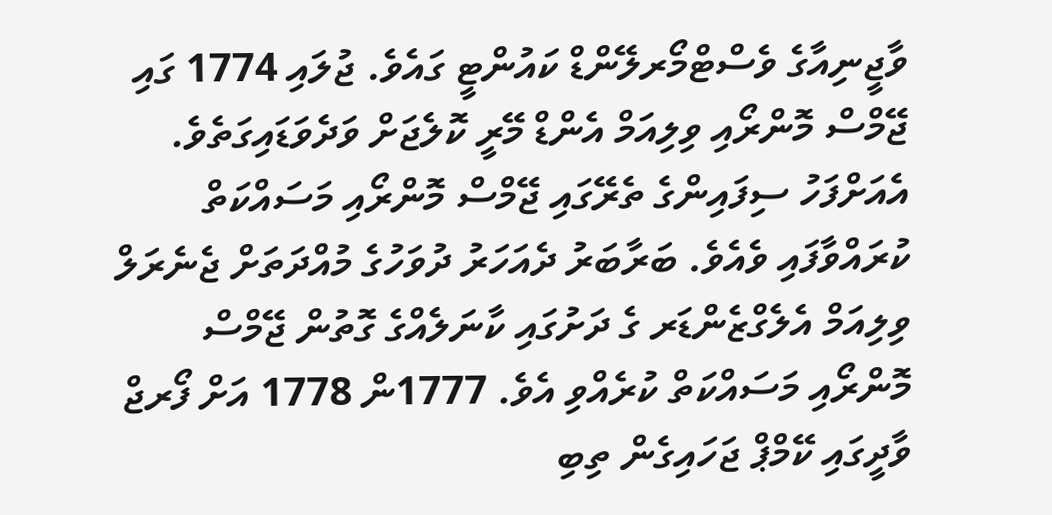ވާޖީނިއާގެ ވެސްޓްމޯރލޭންޑް ކައުންޓީ ގައެވެ. ޖުލައި 1774 ގައި ޖޭމްސް މޮންރޯއި ވިލިއަމް އެންޑް މޭރީ ކޮލެޖަށް ވަދެވަޑައިގަތެވެ. އެއަށްފަހު ސިފައިންގެ ތެރޭގައި ޖޭމްސް މޮންރޯއި މަސައްކަތް ކުރައްވާފައި ވެއެވެ. ބަރާބަރު ދެއަހަރު ދުވަހުގެ މުއްދަތަށް ޖެނެރަލް ވިލިއަމް އެލެގްޒެންޑަރ ގެ ދަށުގައި ކާނަލެއްގެ ގޮތުން ޖޭމްސް މޮންރޯއި މަސައްކަތް ކުރެއްވި އެވެ. 1777ން 1778 އަށް ފޯރޖް ވާދީގައި ކޭމްޕް ޖަހައިގެން ތިބި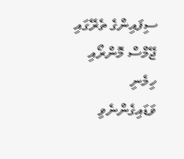ސިފައިންގެ ތެރޭގައި ޖޭމްސް މޮންރޯއި ހިމެނި ވަޑައިގެންނެވި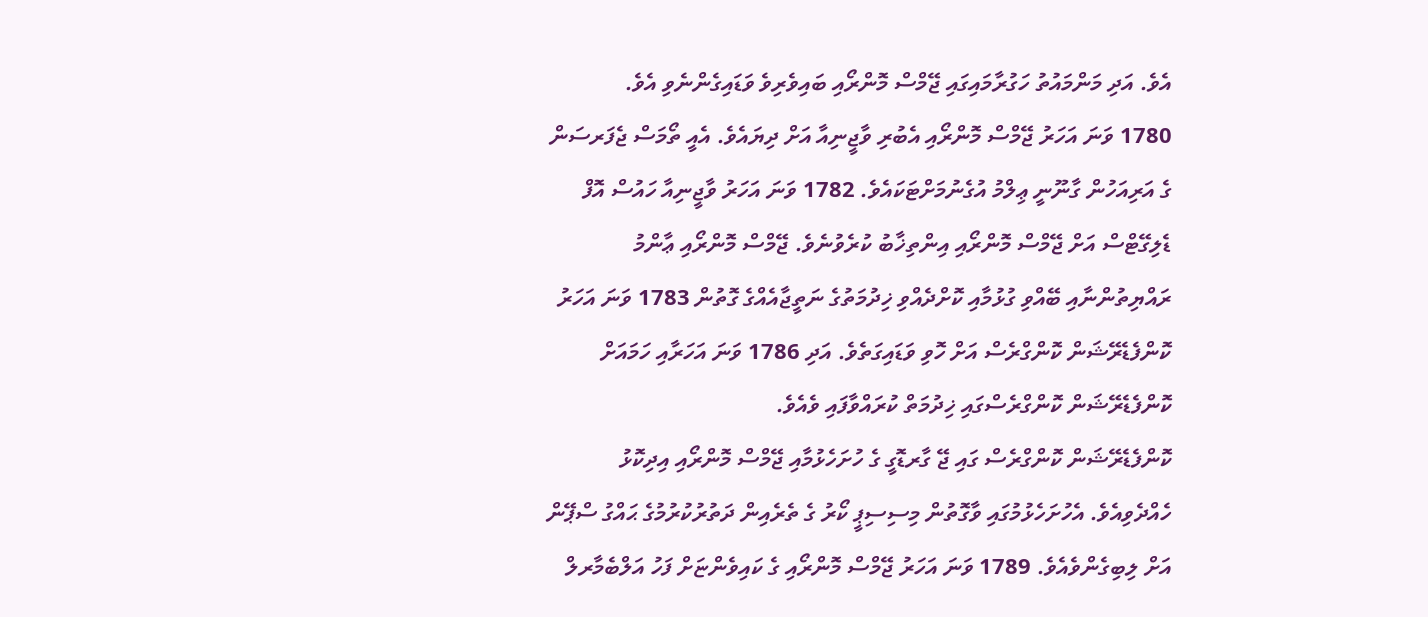އެވެ. އަދި މަންމައުތު ހަގުރާމައިގައި ޖޭމްސް މޮންރޯއި ބައިވެރިވެ ވަޑައިގެންނެވި އެވެ.
1780 ވަނަ އަހަރު ޖޭމްސް މޮންރޯއި އެބުރި ވާޖީނިއާ އަށް ދިޔައެވެ. އެއީ ތޯމަސް ޖެފަރސަން ގެ އަރިއަހުން ގާނޫނީ ޢިލްމު އުގެނުމަށްޓަކައެވެ. 1782 ވަނަ އަހަރު ވާޖީނިއާ ހައުސް އޮފް ޑެލިގޭޓްސް އަށް ޖޭމްސް މޮންރޯއި އިންތިޚާބު ކުރެވުނެވެ. ޖޭމްސް މޮންރޯއި ޢާންމު ރައްޔިތުންނާއި ބޭއްވި ގުޅުމާއި ކޮށްދެއްވި ޚިދުމަތުގެ ނަތީޖާއެއްގެ ގޮތުން 1783 ވަނަ އަހަރު ކޮންފެޑެރޭޝަން ކޮންގްރެސް އަށް ހޮވި ވަޑައިގަތެވެ. އަދި 1786 ވަނަ އަހަރާއި ހަމައަށް ކޮންފެޑެރޭޝަން ކޮންގްރެސްގައި ޚިދުމަތް ކުރައްވާފައި ވެއެވެ.
ކޮންފެޑެރޭޝަން ކޮންގްރެސް ގައި ޖޭ ގާރޑޮގީ ގެ ހުށަހެޅުމާއި ޖޭމްސް މޮންރޯއި އިދިކޮޅު ހެއްދެވިއެވެ. އެހުށަހެޅުމުގައި ވާގޮތުން މިސިސިޕީ ކޯރު ގެ ތެރެއިން ދަތުރުކުރުމުގެ ޙައްގު ސްޕޭން އަށް ލިބިގެންވެއެވެ. 1789 ވަނަ އަހަރު ޖޭމްސް މޮންރޯއި ގެ ކައިވެންޏަށް ފަހު އަލްބެމާރލް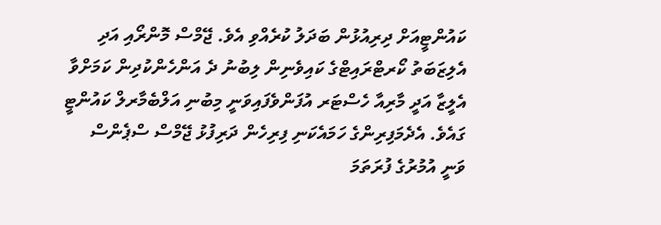ކައުންޓީއަށް ދިރިއުޅުން ބަދަލު ކުރެއްވި އެވެ. ޖޭމްސް މޮންރޯއި އަދި އެލިޒަބަތު ކޯރޓްރައިޓްގެ ކައިވެނިން ލިބުނު ދެ އަންހެންކުދިން ކަމަށްވާ އެލީޒާ އަދީ މާރިއާ ހެސްޓަރ އުފަންވެފައިވަނީ މިބުނި އަލްބެމާރލް ކައުންޓީ ގައެވެ. އެދެމަފިރިންގެ ހަމައެކަނި ފިރިހެން ދަރިފުޅު ޖޭމްސް ސްޕެންސް ވަނީ އުމުރުގެ ފުރަތަމަ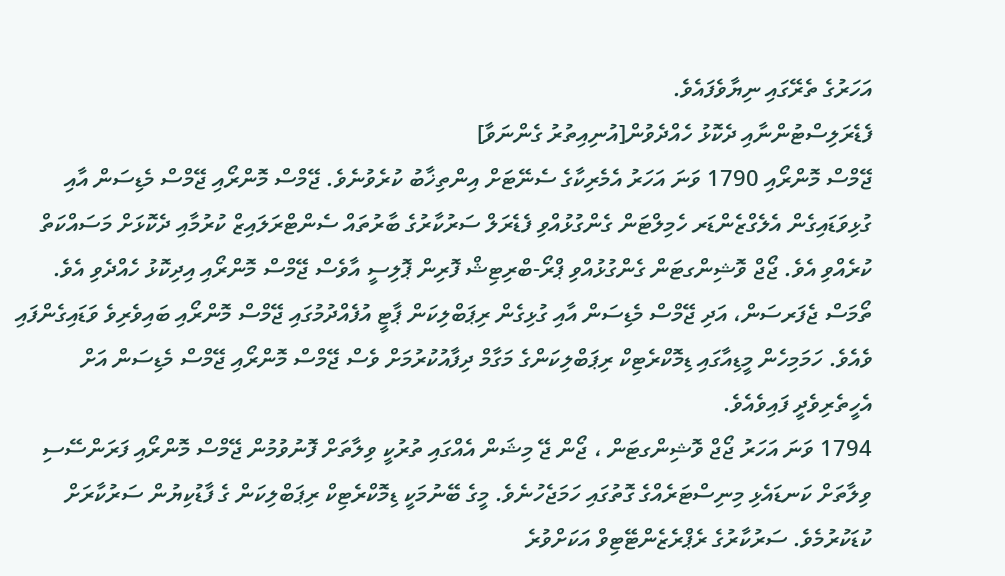އަހަރުގެ ތެރޭގައި ނިޔާވެފައެވެ.
ފެޑެރަލިސްޓުންނާއި ދެކޮޅު ހެއްދެވުން[އުނިއިތުރު ގެންނަވާ]
ޖޭމްސް މޮންރޯއި 1790 ވަނަ އަހަރު އެމެރިކާގެ ސެނޭޓަށް އިންތިޚާބު ކުރެވުނެވެ. ޖޭމްސް މޮންރޯއި ޖޭމްސް މެޑިސަން އާއި ގުޅިވަޑައިގެން އެލެގްޒެންޑަރ ހެމިލްޓަން ގެންގުޅުއްވި ފެޑެރަލް ސަރުކާރުގެ ބާރުތައް ސެންޓްރަލައިޒް ކުރުމާއި ދެކޮޅަށް މަސައްކަތް ކުރެއްވި އެވެ. ޖޯޖް ވޮޝިންގޓަން ގެންގުޅުއްވި ޕްރޯ-ބްރިޓިޝް ފޮރިން ޕޮލިސީ އާވެސް ޖޭމްސް މޮންރޯއި އިދިކޮޅު ހެއްދެވި އެވެ. ތޯމަސް ޖެފަރސަން، އަދި ޖޭމްސް މެޑިސަން އާއި ގުޅިގެން ރިޕަބްލިކަން ޕާޓީ އުފެއްދުމުގައި ޖޭމްސް މޮންރޯއި ބައިވެރިވެ ވަޑައިގެންފައި ވެއެވެ. ހަމަމިހެން މީޑިއާގައި ޑިމޮކްރެޓިކް ރިޕަބްލިކަންގެ މަގާމް ދިފާއުކުރުމަށް ވެސް ޖޭމްސް މޮންރޯއި ޖޭމްސް މެޑިސަން އަށް އެހީތެރިވެދީ ފައިވެއެވެ.
1794 ވަނަ އަހަރު ޖޯޖް ވޮޝިންގޓަން ، ޖޯން ޖޭ މިޝަން އެއްގައި ތުރުކީ ވިލާތަށް ފޮނުވުމުން ޖޭމްސް މޮންރޯއި ފަރަންސޭސި ވިލާތަށް ކަނޑައެޅި މިނިސްޓަރެއްގެ ގޮތުގައި ހަމަޖެހުނެވެ. މީގެ ބޭނުމަކީ ޑިމޮކްރެޓިކް ރިޕަބްލިކަން ގެ ފާޑުކިޔުން ސަރުކާރަށް ކުޑަކުރުމެވެ. ސަރުކާރުގެ ރެޕްރެޒެންޓޭޓިވް އަކަށްވުރެ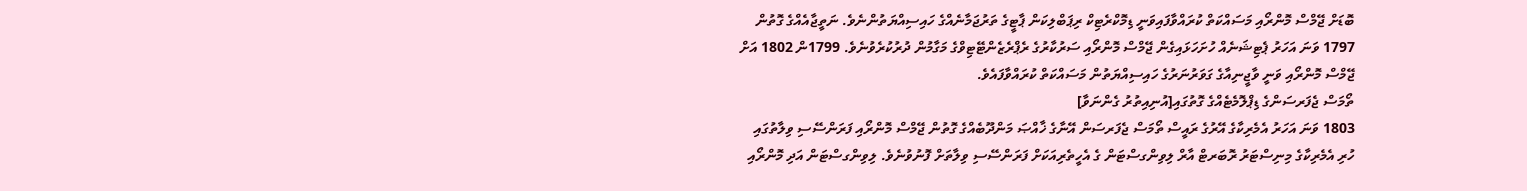ބޮޑަށް ޖޭމްސް މޮންރޯއި މަސައްކަތް ކުރައްވާފައިވަނީ ޑިމޮކްރެޓިކް ރިޕަބްލިކަން ޕާޓީގެ ތަރުޖަމާނެއްގެ ހައިސިއްޔަތުންނެވެ. ނަތީޖާއެއްގެ ގޮތުން 1797 ވަނަ އަހަރު ޕެޓިޝަނެއް ހުށަހަޅައިގެން ޖޭމްސް މޮންރޯއި ސަރުކާރުގެ ރެޕްރެޒެންޓޭޓިވްގެ މަގާމުން ދުރުކުރެވުނެވެ. 1799ން 1802 އަށް ޖޭމްސް މޮންރޯއި ވަނީ ވާޖީނިއާގެ ގަވަރުނަރުގެ ހައިސިއްޔަތުން މަސައްކަތް ކުރައްވާފައެވެ.
ތޯމަސް ޖެފަރސަންގެ ޑިޕްލޮމެޓެއްގެ ގޮތުގައި[އުނިއިތުރު ގެންނަވާ]
1803 ވަނަ އަހަރު އެމެރިކާގެ އޭރުގެ ރައީސް ތޯމަސް ޖެފަރސަން އޭނާގެ ޚާއްޞަ މަންދޫބެއްގެ ގޮތުން ޖޭމްސް މޮންރޯއި ފަރަންސޭސި ވިލާތުގައި ހުރި އެމެރިކާގެ މިނިސްޓަރު ރޮބަރޓް އާރް ލިވިންގސްޓަން ގެ އެހީތެރިއަކަށް ފަރަންސޭސި ވިލާތަށް ފޮނުވުނެވެ. ލިވިންގސްޓަން އަދި މޮންރޯއި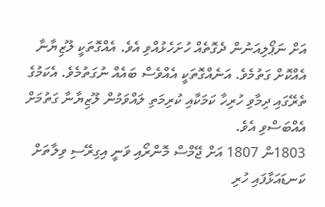އަށް ނަޕޯލިއަނުން ދެގޮތެއް ހުށަހެޅުއްވި އެވެ. އެއްގޮތަކީ ލޫޒިޔާނާ އެއްކޮށް ގަތުމެވެ. އަނެއްގޮތަކީ އެއްވެސް ބައެއް ނުގަތުމެވެ. އެކަމުގެ ތެރޭގައި ދިމާވި ހުރިހާ ކަމަކާއި ކުރިމަތި ލައްވަމުން ލޫޒިޔާނާ ގަތުމަށް އެއްބަސްވި އެވެ.
1803ން 1807 އަށް ޖޭމްސް މޮންރޯއި ވަނީ އިގިރޭސި ވިލާތަށް ކަނޑައަޅާފައި ހުރި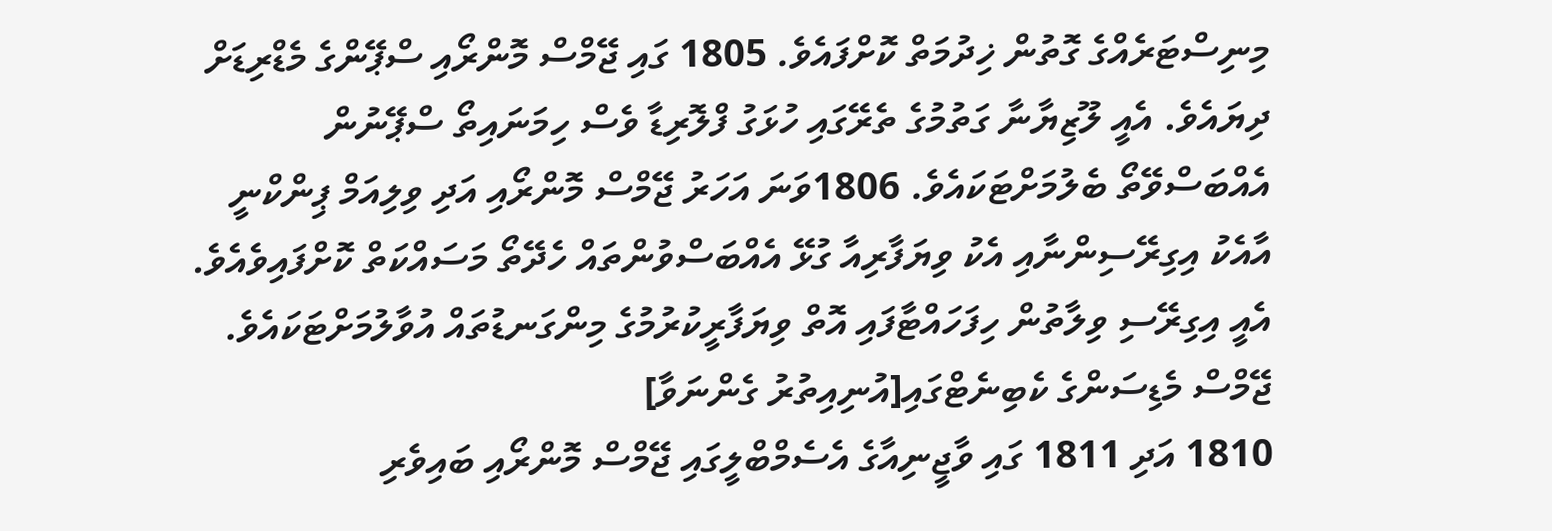މިނިސްޓަރެއްގެ ގޮތުން ޚިދުމަތް ކޮށްފައެވެ. 1805 ގައި ޖޭމްސް މޮންރޯއި ސްޕޭންގެ މެޑްރިޑަށް ދިޔައެވެ. އެއީ ލޫޒިޔާނާ ގަތުމުގެ ތެރޭގައި ހުޅަގު ފްލޮރިޑާ ވެސް ހިމަނައިތޯ ސްޕޭނުން އެއްބަސްވޭތޯ ބެލުމަށްޓަކައެވެ. 1806ވަނަ އަހަރު ޖޭމްސް މޮންރޯއި އަދި ވިލިއަމް ޕިންކްނީ އާއެކު އިގިރޭސިންނާއި އެކު ވިޔަފާރިއާ ގުޅޭ އެއްބަސްވުންތައް ހެދޭތޯ މަސައްކަތް ކޮށްފައިވެއެވެ. އެއީ އިގިރޭސި ވިލާތުން ހިފަހައްޓާފައި އޮތް ވިޔަފާރީކުރުމުގެ މިންގަނޑުތައް އުވާލުމަށްޓަކައެވެ.
ޖޭމްސް މެޑިސަންގެ ކެބިނެޓްގައި[އުނިއިތުރު ގެންނަވާ]
1810 އަދި 1811 ގައި ވާޖީނިއާގެ އެސެމްބްލީގައި ޖޭމްސް މޮންރޯއި ބައިވެރި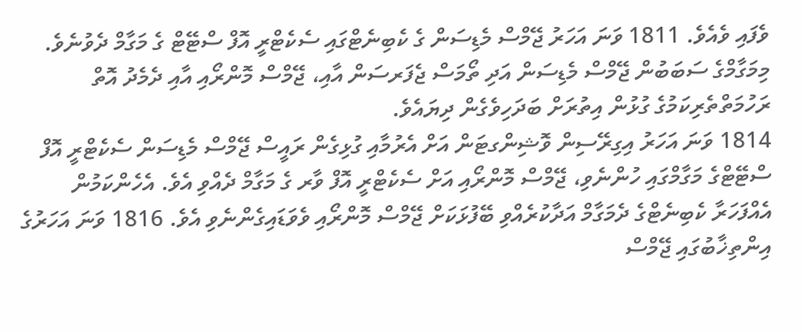ވެފައި ވެއެވެ. 1811 ވަނަ އަހަރު ޖޭމްސް މެޑިސަން ގެ ކެބިނެޓްގައި ސެކެޓްރީ އޮފް ސްޓޭޓް ގެ މަގާމް ދެވުނެވެ. މިމަގާމްގެ ސަބަބުން ޖޭމްސް މެޑިސަން އަދި ތޯމަސް ޖެފަރސަން އާއި، ޖޭމްސް މޮންރޯއި އާއި ދެމެދު އޮތް ރަހުމަތްތެރިކަމުގެ ގުޅުން އިތުރަށް ބަދަހިވެގެން ދިޔައެވެ.
1814 ވަނަ އަހަރު އިގިރޭސިން ވޮޝިންގޓަން އަށް އެރުމާއި ގުޅިގެން ރައީސް ޖޭމްސް މެޑިސަން ސެކެޓްރީ އޮފް ސްޓޭޓްގެ މަގާމްގައި ހުންނެވި، ޖޭމްސް މޮންރޯއި އަށް ސެކެޓްރީ އޮފް ވާރ ގެ މަގާމް ދެއްވި އެވެ. އެހެންކަމުން އެއްފަހަރާ ކެބިނެޓްގެ ދެމަގާމް އަދާކުރެއްވި ބޭފުޅަކަށް ޖޭމްސް މޮންރޯއި ވެވަޑައިގެންނެވި އެވެ. 1816 ވަނަ އަހަރުގެ އިންތިޚާބުގައި ޖޭމްސް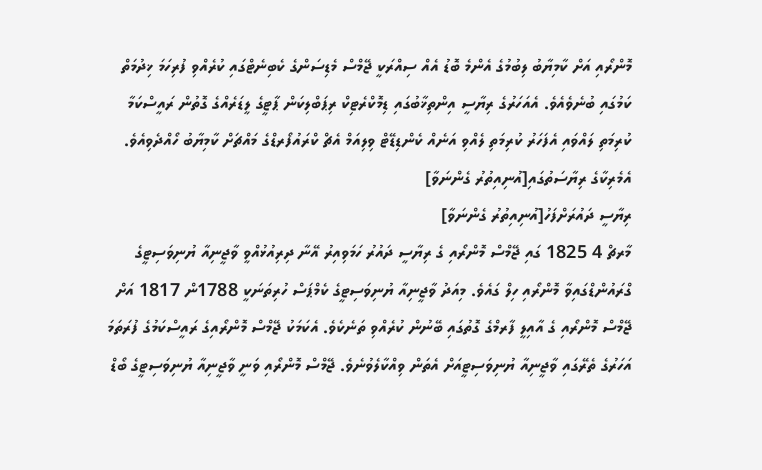މޮންރޯއި އަށް ކާމިޔާބު ލިބުމުގެ އެންމެ ބޮޑު އެއް ސިއްރަކީ ޖޭމްސް މެޑިސަންގެ ކެބިނެޓްގައި ކުރެއްވި ފުރިހަމަ ޚިދުމަތް ކަމުގައި ބުނެވެއެވެ. އެއަހަރުގެ ރިޔާސީ އިންތިޚާބުގައި ޑިމޮކްރެޓިކް ރިޕަބްލިކަން ޕާޓީގެ ލީޑަރެއްގެ ގޮތުން ރައީސްކަމާ ކުރިމަތި ލައްވައި އެފަހަރު ކުރިމަތި ލެއްވި އަނެއް ކެންޑިޑޭޓް ވިލިއަމް އެޗް ކްރައުފޯރޑްގެ މައްޗަށް ކާމިޔާބު ހޯއްދެވިއެވެ.
އެމެރިކާގެ ރިޔާސަތުގައި[އުނިއިތުރު ގެންނަވާ]
ރިޔާސީ ދައުރަށްފަހު[އުނިއިތުރު ގެންނަވާ]
މާރޗް 4 1825 ގައި ޖޭމްސް މޮންރޯއި ގެ ރިޔާސީ ދައުރު ހަމަވިއިރު އޭނާ ދިރިއުޅުއްވީ ވާޖީނިއާ ޔުނިވަސިޓީގެ ގްރައުންޑްގައިވާ މޮންރޯއި ހިލް ގައެވެ. މިއަދު ވާޖީނިއާ ޔުނިވަސިޓީގެ ކެމްޕަސް ހުރިތަނަކީ 1788ން 1817 އަށް ޖޭމްސް މޮންރޯއި ގެ އާއިލީ ފާރމްގެ ގޮތުގައި ބޭނުން ކުރެއްވި ތަނެކެވެ. އެކަމަކު ޖޭމްސް މޮންރޯއިގެ ރައީސްކަމުގެ ފުރަތަމަ އަހަރުގެ ތެރޭގައި ވާޖީނިއާ ޔުނިވަސިޓީއަށް އެތަން ވިއްކާލެވުނެވެ. ޖޭމްސް މޮންރޯއި ވަނީ ވާޖީނިއާ ޔުނިވަސިޓީގެ ބޯޑް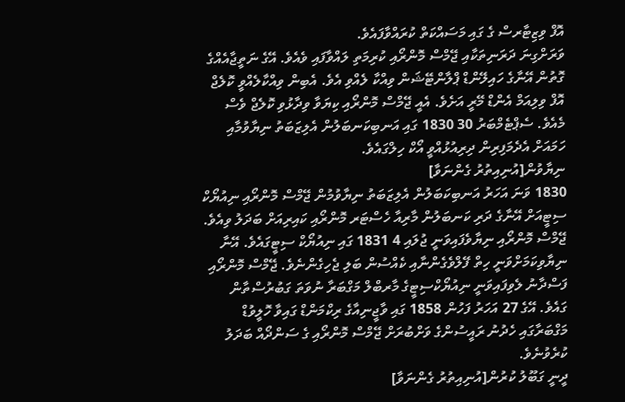އޮފް ވިޒިޓާރސް ގެ ގައި މަސައްކަތް ކުރައްވާފައެވެ.
ވަރަށްގިނަ ދަރަނިތަކާއި ޖޭމްސް މޮންރޯއި ކުރިމަތި ލައްވާފައި ވެއެވެ. އޭގެ ނަތީޖާއެއްގެ ގޮތުން އޭނާގެ ހައިލޭންޑް ޕްލާންޓޭޝަން ވިއްކާ ލެއްވި އެވެ. އެބިން ވިއްކާލެއްވީ ކޮލެޖް އޮފް ވިލިއަމް އެންޑް މޭރީ އަށެވެ. އެއީ ޖޭމްސް މޮންރޯއި ކިޔަވާ ވިދާޅުވި ކޮލެޖް ވެސް މެއެވެ. ސެޕްޓެމްބަރު 30 1830 ގައި އަނބިކަނބަލުން އެލިޒަބަތު ނިޔާވުމާއި ހަމައަށް އެދެމަފިރިން ދިރިއުޅުއްވީ އޯކް ހިލްގައެވެ.
ނިޔާވުން[އުނިއިތުރު ގެންނަވާ]
1830 ވަނަ އަހަރު އަނބިކަބަލުން އެލިޒަބަތު ނިޔާވުމުން ޖޭމްސް މޮންރޯއި ނިއުޔޯކް ސިޓީއަށް އޭނާގެ ދަރި ކަނބަލުން މާރިއާ ހެސްޓަރ މޮންރޯއި ކައިރިއަށް ބަދަލު ވިއެވެ. ޖޭމްސް މޮންރޯއި ނިޔާވެފައިވަނީ ޖުލައި 4 1831 ގައި ނިއުޔޯކް ސިޓީގައެވެ. އޭނާ ނިޔާވިކަމަށްވަނީ ހިތް ފޭލްވެގެންނާއި ކެއްސުން ބަލި ޖެހިގެންނެވެ. ޖޭމްސް މޮންރޯއި ފަސްދާނު ލެވިފައިވަނީ ނިއުޔޯކްސިޓީގެ މާރބްލް މަގްބަރާ ނުވަތަ ގަބުރުސްތާން ގައެވެ. އޭގެ 27 އަހަރު ފަހުން 1858 ގައި ވާޖީނިއާގެ ރިކްމަންޑް ގައިވާ ހޮލީވުޑް މަގްބަރާގައި ހެދުނު ރައީސުންގެ ވަށްބުރަށް ޖޭމްސް މޮންރޯއި ގެ ސަންދޯއް ބަދަލު ކުރެވުނެވެ.
ދީނީ ގަބޫލު ކުރުން[އުނިއިތުރު ގެންނަވާ]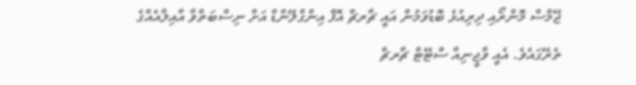ޖޭމްސް މޮންރޯއި ދިރިއުޅެ ބޮޑުވަމުން އައީ ޗާރޗް އޮފް އިންގްލޭންޑް އަށް ނިސްބަތްވާ އާއިލާއެއްގެ ތެރޭގައެވެ. އެއީ ވާޖީނިއާ ސްޓޭޓް ޗާރޗް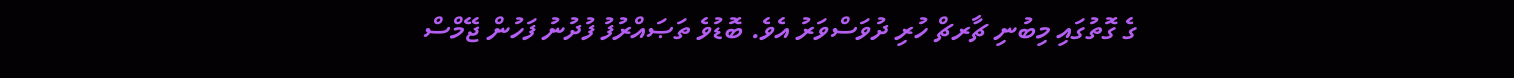ގެ ގޮތުގައި މިބުނި ޗާރޗް ހުރި ދުވަސްވަރު އެވެ. ބޮޑުވެ ތަޞައްރުފު ފުދުނު ފަހުން ޖޭމްސް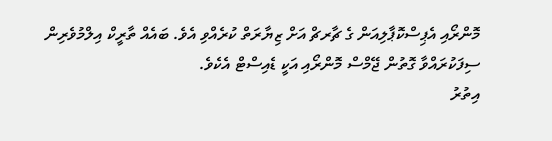މޮންރޯއި އެޕިސްކޮޕާލިއަން ގެ ޗާރޗް އަށް ޒިޔާރަތް ކުރެއްވި އެވެ. ބައެއް ތާރީކް އިލްމުވެރިން ސިފަކުރައްވާ ގޮތުން ޖޭމްސް މޮންރޯއި އަކީ ޑެއިސްޓް އެކެވެ.
އިތުރު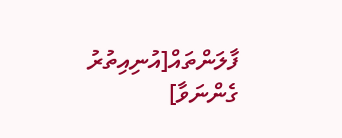ފާލަންތައް[އުނިއިތުރު ގެންނަވާ]